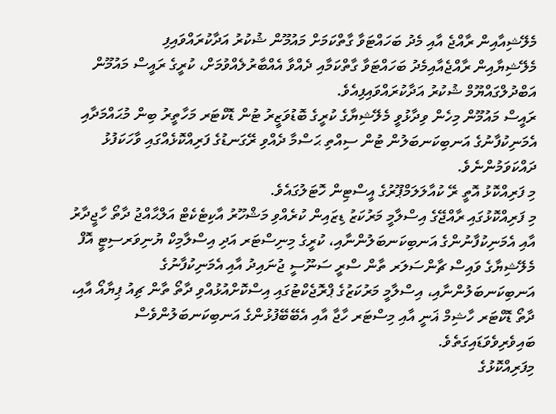މެލޭޝިއާއިން ރާއްޖެ އާއި މެދު ބަހައްޓަވާ ގާތްކަމަށް މައުމޫން ޝުކުރު އަދާކުރައްވައިފި
މެލޭޝިޔާއިން ރާއްޖެއާއިމެދު ބަހައްޓަވާ ގާތްކަމާއި ދެއްވާ އެއްބާރުލެއްވުމަށް، ކުރީގެ ރައީސް މައުމޫން އަބްދުލްގައްޔޫމް ޝުކުރު އަދާކުރައްވައިފިއެވެ.
ރައީސް މައުމޫން މިހެން ވިދާޅުވީ މެލޭޝިޔާގެ ކުރީގެ ބޮޑުވަޒީރު ޓުން ޑޮކްޓަރ މަހާތީރު ބިން މުޙައްމަދާއި އެމަނިކުފާނުގެ އަނބިކަނބަލުން ޓުން ސިއްތި ޙަސްމާ ދެއްވި ރޭގަނޑުގެ ފަރިއްކޮޅެއްގައި ވާހަކަފުޅު ދައްކަވަމުންނެވެ.
މި ފަރިއްކޮޅު އޮތީ ރޭ ކުއާލަލަމްޕޫރުގެ އީސްޓިން ހޮޓަލުގައެވެ.
މި ފަރިއްކޮޅުގައި ރާއްޖޭގެ އިސްލާމީ މަރުކަޒު ޑިޒައިން ކުރެއްވި މަޝްހޫރު އާކިޓެކެޓް އަލްޙާއްޖު ދާތޯ ހާޖީދާރު އާއި އެމަނިކުފާނުންގެ އަނބިކަނބަލުންނާއި، ކުރީގެ މިނިސްޓަރ އަދި އިސްލާމިކް ޔުނިވަރސިޓީ އޮފް މެލޭޝިޔާގެ ވައިސް ޗާންސަލަރ ތާން ސްރީ ސަނޫސީ ޖުނައިދު އާއި އެމަނިކުފާނުގެ އަނބިކަނބަލުންނާއި، އިސްލާމީ މަރުކަޒުގެ ޕްރޮޖެކްޓުގައި އިސްކޮށްއުޅުއްވި ދާތޯ ތާން ޗިއު ޕިޔާއޯ އާއި، ދާތޯ ޑޮކްޓަރ ހާޝިމް ޣަނީ އާއި މިސްޓަރ ހާޖާ އާއި އެބޭބޭފުޅުންގެ އަނބިކަނބަލުންވެސް ބައިވެރިވެވަޑައިގަތެވެ.
މިފަރިއްކޮޅުގެ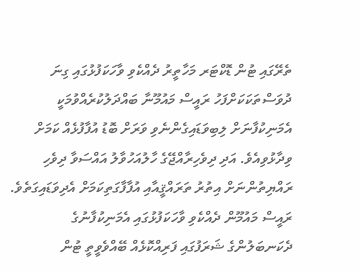ތެރޭގައި ޓުން ޑޮކްޓަރ މަހާތީރު ދެއްކެވި ވާހަކަފުޅުގައި ގިނަ ދުވަސްތަކަކަށްފަހު ރައީސް މައުމޫނާ ބައްދަލުކުރެއްވުމަކީ އެމަނިކުފާނަށް ލިބިވަޑައިގެންނެވި ވަރަށް ބޮޑު އުފާފުޅެއް ކަމަށް ވިދާޅުވިއެވެ. އަދި ދިވެހިރާއްޖޭގެ ހާލުއަހުވާލު އައްސަވާ ދިވެހި ރައްޔިތުންނަށް އިތުރު ތަރައްޤީއާއި އުފާފާގަތިކަމަށް އެދިވަޑައިގަތެވެ.
ރައީސް މައުމޫން ދެއްކެވި ވާހަކަފުޅުގައި އެމަނިކުފާނުގެ ދެކަނބަލުންގެ ޝަރަފުގައި ފަރިއްކޮޅެއް ބޭއްވެވީތީ ޓުން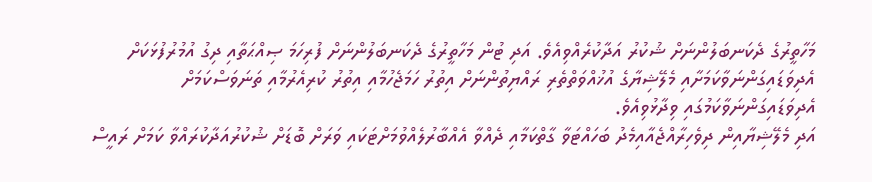މަހާތީރުގެ ދެކަނބަލުންނަށް ޝުކުރު އަދާކުރެއްވިއެވެ. އަދި ޓުން މަހާތީރުގެ ދެކަނބަލުންނަށް ފުރިހަމަ ޞިއްޙަތާއި ދިގު އުމުރުފުޅަކަށް އެދިވަޑައިގަންނަވާކަމަށާއި މެލޭޝިޔާގެ އުޚުއްވަތްތެރި ރައްޔިތުންނަށް އިތުރު ހަމަޖެހުމާއި އިތުރު ކުރިއެރުމާއި ތަނަވަސްކަމަށް
އެދިވަޑައިގަންނަވާކަމުގައި ވިދާޅުވިއެވެ.
އަދި މެލޭޝިޔާއިން ދިވެހިރާއްޖެއާއިމެދު ބަހައްޓަވާ ގާތްކަމާއި ދެއްވާ އެއްބާރުލެއްވުމަށްޓަކައި ވަރަށް ބޮޑަށް ޝުކުރުއަދާކުރައްވާ ކަމަށް ރައީސް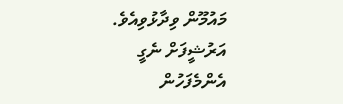މައުމޫން ވިދާޅުވިއެވެ.
އަރުޝީފަށް ނެގީ
އެންމެފަހުން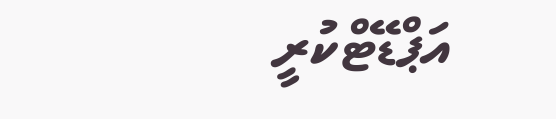އަޕްޑޭޓްކުރީ